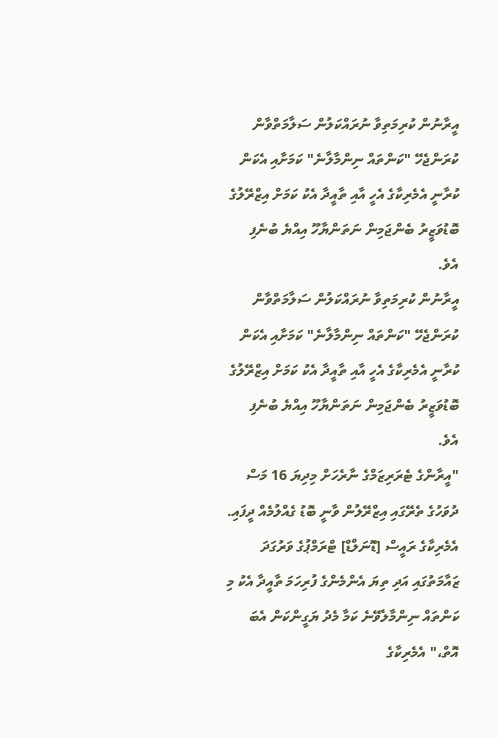އީރާނުން ކުރިމަތިވާ ނުރައްކަލުން ސަލާމަތްވާން ކުރަންޖެހޭ "ކަންތައް ނިންމާލާނެ" ކަމަށާއި އެކަން ކުރާނީ އެމެރިކާގެ އެހީ އާއި ތާއީދާ އެކު ކަމަށް އިޒްރޭލުގެ ބޮޑުވަޒީރު ބެންޖަމިން ނަތަންޔާހޫ އިއްޔެ ބުނެފި އެވެ.
އީރާނުން ކުރިމަތިވާ ނުރައްކަލުން ސަލާމަތްވާން ކުރަންޖެހޭ "ކަންތައް ނިންމާލާނެ" ކަމަށާއި އެކަން ކުރާނީ އެމެރިކާގެ އެހީ އާއި ތާއީދާ އެކު ކަމަށް އިޒްރޭލުގެ ބޮޑުވަޒީރު ބެންޖަމިން ނަތަންޔާހޫ އިއްޔެ ބުނެފި އެވެ.
"އީރާންގެ ޓެރަރިޒަމްގެ ނާރެހަށް މިދިޔަ 16 މަސް ދުވަހުގެ ތެރޭގައި އިޒްރޭލުން ވާނީ ބޮޑު ގެއްލުމެއް ދީފައި. އެމެރިކާގެ ރައީސް [ޑޮނަލްޑް] ޓްރަމްޕުގެ ވަރުގަދަ ޒައާމަތުގައި އަދި ތިޔަ އެންމެންގެ ފުރިހަމަ ތާއީދާ އެކު މި ކަންތައް ނިންމާލެވޭނެ ކަމާ މެދު ޔަގީންކަން އެބަ އޮތް،" އެމެރިކާގެ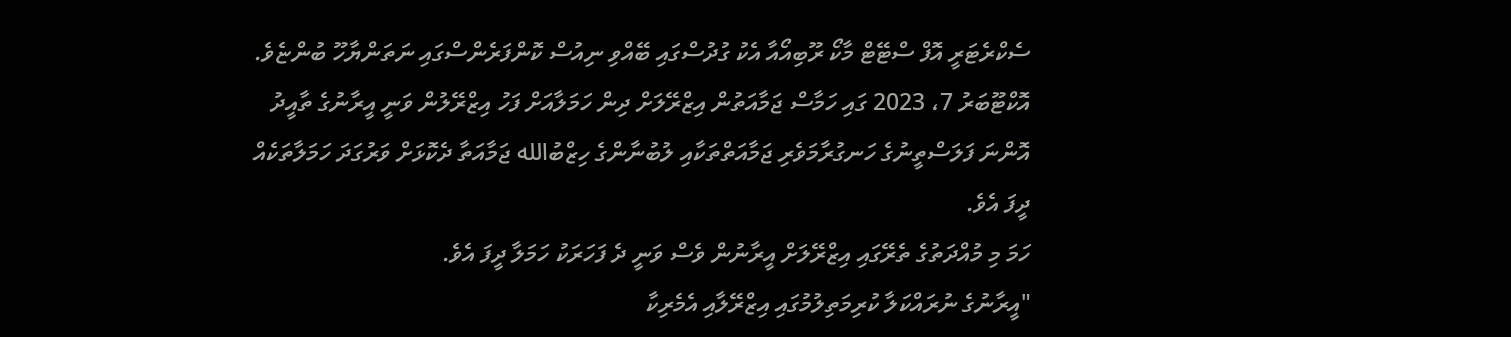ސެކްރެޓަރީ އޮފް ސްޓޭޓް މާކޯ ރޫބިއޯއާ އެކު ގުދުސްގައި ބޭއްވި ނިއުސް ކޮންފަރެންސްގައި ނަތަންޔާހޫ ބުންޏެވެ.
އޮކްޓޫބަރު 7، 2023 ގައި ހަމާސް ޖަމާއަތުން އިޒްރޭލަށް ދިން ހަމަލާއަށް ފަހު އިޒްރޭލުން ވަނީ އީރާނުގެ ތާއީދު އޮންނަ ފަލަސްތީނުގެ ހަނގުރާމަވެރި ޖަމާއަތްތަކާއި ލުބުނާންގެ ހިޒްބުالله ޖަމާއަތާ ދެކޮޅަށް ވަރުގަދަ ހަމަލާތަކެއް ދީފަ އެވެ.
ހަމަ މި މުއްދަތުގެ ތެރޭގައި އިޒްރޭލަށް އީރާނުން ވެސް ވަނީ ދެ ފަހަރަކު ހަމަލާ ދީފަ އެވެ.
"އީރާނުގެ ނުރައްކަލާ ކުރިމަތިލުމުގައި އިޒްރޭލާއި އެމެރިކާ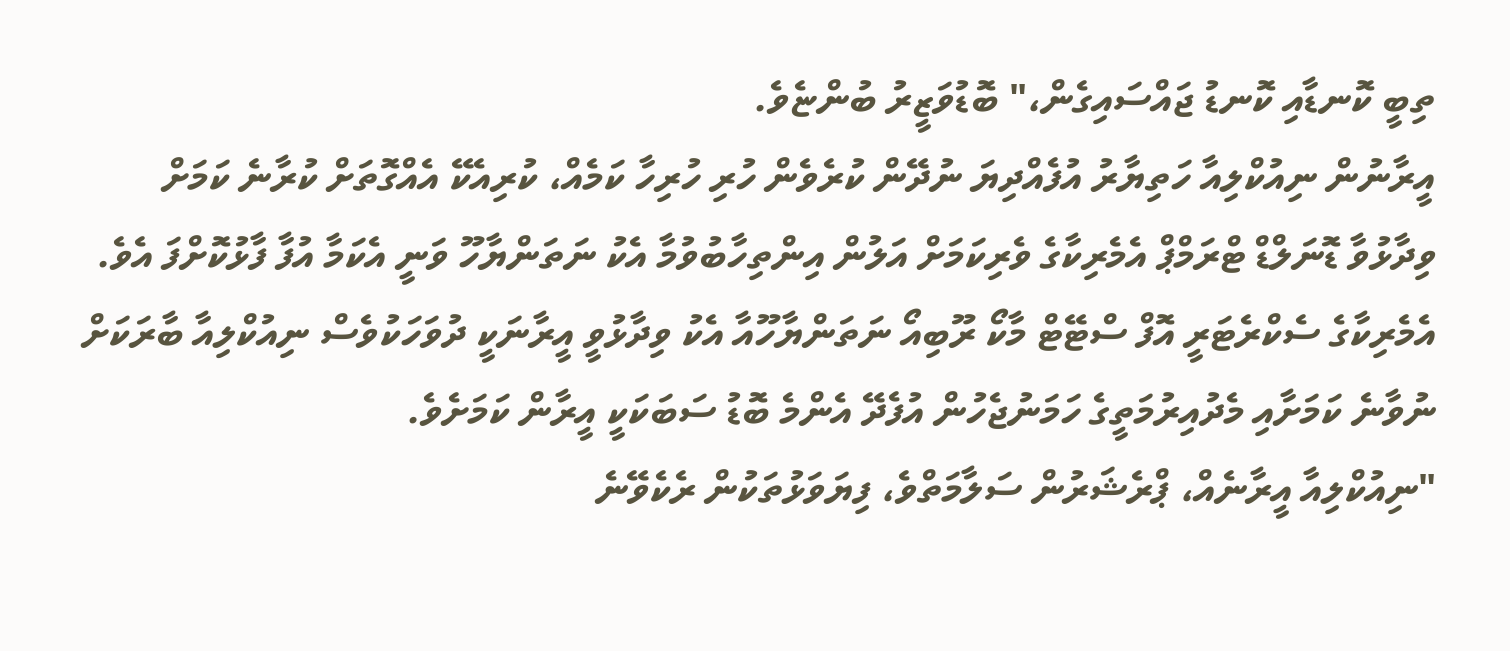ތިބީ ކޮނޑާއި ކޮނޑު ޖައްސައިގެން،" ބޮޑުވަޒީރު ބުންޏެވެ.
އީރާނުން ނިއުކްލިއާ ހަތިޔާރު އުފެއްދިޔަ ނުދޭން ކުރެވެން ހުރި ހުރިހާ ކަމެއް، ކުރިއެކޭ އެއްގޮތަށް ކުރާނެ ކަމަށް ވިދާޅުވާ ޑޮނަލްޑް ޓްރަމްޕް އެމެރިކާގެ ވެރިކަމަށް އަލުން އިންތިހާބުވުމާ އެކު ނަތަންޔާހޫ ވަނީ އެކަމާ އުފާ ފާޅުކޮށްފަ އެވެ.
އެމެރިކާގެ ސެކްރެޓަރީ އޮފް ސްޓޭޓް މާކޯ ރޫބިއޯ ނަތަންޔާހޫއާ އެކު ވިދާޅުވީ އީރާނަކީ ދުވަހަކުވެސް ނިއުކްލިއާ ބާރަކަށް ނުވާނެ ކަމަށާއި މެދުއިރުމަތީގެ ހަމަނުޖެހުން އުފެދޭ އެންމެ ބޮޑު ސަބަކަކީ އީރާން ކަމަށެވެ.
"ނިއުކްލިއާ އީރާނެއް، ޕްރެޝަރުން ސަލާމަތްވެ، ފިޔަވަޅުތަކުން ރެކެވޭނެ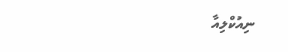ނިއުކްލިއާ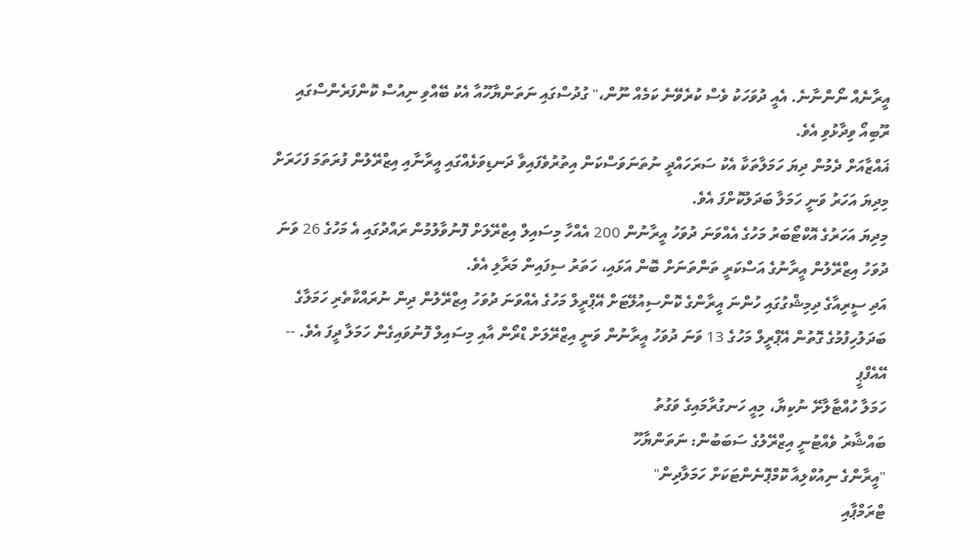އީރާނެއް ނޯންނާނެ. އެއީ ދުވަހަކު ވެސް ކުރެވޭނެ ކަމެއް ނޫން،" ގުދުސްގައި ނަތަންޔާހޫއާ އެކު ބޭއްވި ނިއުސް ކޮންފަރެންސްގައި ރޫބިއޯ ވިދާޅުވި އެވެ.
ޣައްޒާއަށް ދެމުން ދިޔަ ހަމަލާތަކާ އެކު ސަރަހައްދީ ނުތަނަވަސްކަން އިތުރުވެފައިވާ ދަނޑިވަޅެއްގައި އީރާނާއި އިޒްރޭލުން ފުރަތަމަ ފަހަރަށް މިދިޔަ އަހަރު ވަނީ ހަމަލާ ބަދަލުކޮށްފަ އެވެ.
މިދިޔަ އަހަރުގެ އޮކްޓޯބަރު މަހުގެ އެއްވަނަ ދުވަހު އީރާނުން 200 އެއްހާ މިސައިލް އިޒްރޭލަށް ފޮނުވާލުމުން ރައްދުގައި އެ މަހުގެ 26 ވަނަ ދުވަހު އިޒްރޭލުން އީރާނުގެ އަސްކަރީ ތަންތަނަށް ބޮން އަޅައި، ހަތަރު ސިފައިން މަރާލި އެވެ.
އަދި ސީރިއާގެ ދިމިޝްގުގައި ހުންނަ އީރާންގެ ކޮންސިއުލޭޓަށް އޭޕްރީލް މަހުގެ އެއްވަނަ ދުވަހު އިޒްރޭލުން ދިން ނުރައްކާތެރި ހަމަލާގެ ބަދަލުހިފުމުގެ ގޮތުން އޭޕްރީލް މަހުގެ 13 ވަނަ ދުވަހު އީރާނުން ވަނީ އިޒްރޭލަށް ޑްރޯން އާއި މިސައިލް ފޮނުވައިގެން ހަމަލާ ދީފަ އެވެ. -- އޭއެފްޕީ
ހަމަލާ ހުއްޓާލާށޭ ނުކިޔާ، މިއީ ހަނގުރާމައިގެ ވަގުތު
ބައްޝާރު ވެއްޓުނީ އިޒްރޭލުގެ ސަބަބުން: ނަތަންޔާހޫ
"އީރާންގެ ނިއުކްލިއާ ކޮމްޕޮނެންޓަކަށް ހަމަލާދިން"
ޓްރަމްޕާއި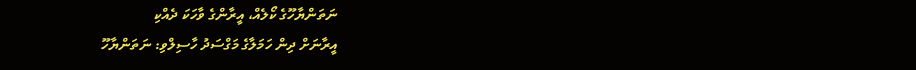ނަތަންޔާހޫގެ ކޯލެއް، އީރާންގެ ވާހަކަ ދެއްކި
އީރާނަށް ދިން ހަމަލާގެ މަގްސަދު ހާސިލްވި: ނަތަންޔާހޫ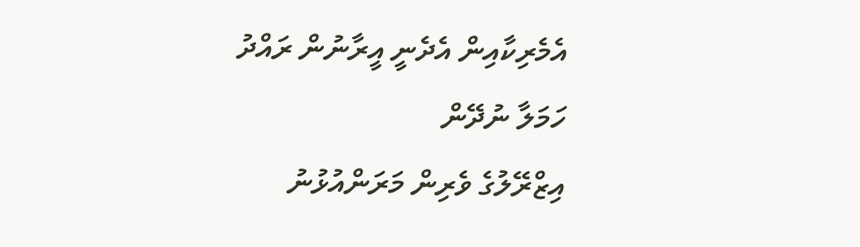އެމެރިކާއިން އެދެނީ އީރާނުން ރައްދު ހަމަލާ ނުދޭން
އިޒްރޭލުގެ ވެރިން މަރަންއުޅުނު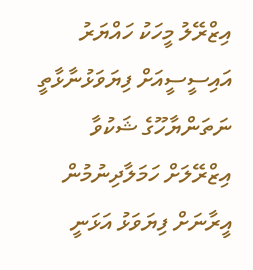އިޒްރޭލު މީހަކު ހައްޔަރު
އައިސީސީއަށް ފިޔަވަޅުނާޅާތީ ނަތަންޔާހޫގެ ޝަކުވާ
އިޒްރޭލަށް ހަމަލާދިނުމުން އީރާނަށް ފިޔަވަޅު އަޅަނީ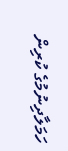ހަމަލާދިނުމުގެ ކުރިން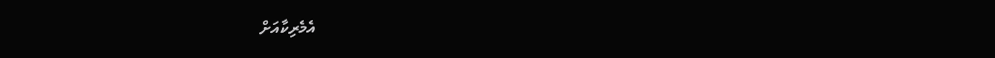އެމެރިކާއަށް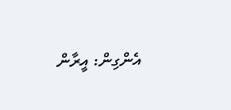އެންގިން: އީރާން